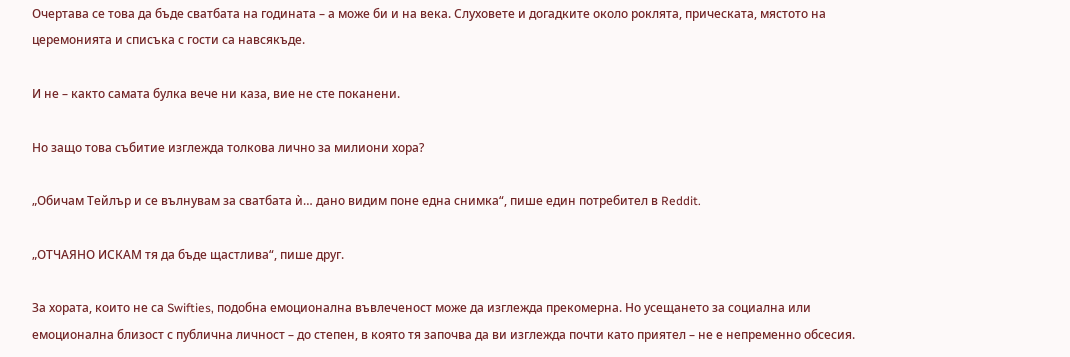Очертава се това да бъде сватбата на годината – а може би и на века. Слуховете и догадките около роклята, прическата, мястото на церемонията и списъка с гости са навсякъде.

И не – както самата булка вече ни каза, вие не сте поканени.

Но защо това събитие изглежда толкова лично за милиони хора?

„Обичам Тейлър и се вълнувам за сватбата ѝ… дано видим поне една снимка“, пише един потребител в Reddit.

„ОТЧАЯНО ИСКАМ тя да бъде щастлива“, пише друг.

За хората, които не са Swifties, подобна емоционална въвлеченост може да изглежда прекомерна. Но усещането за социална или емоционална близост с публична личност – до степен, в която тя започва да ви изглежда почти като приятел – не е непременно обсесия.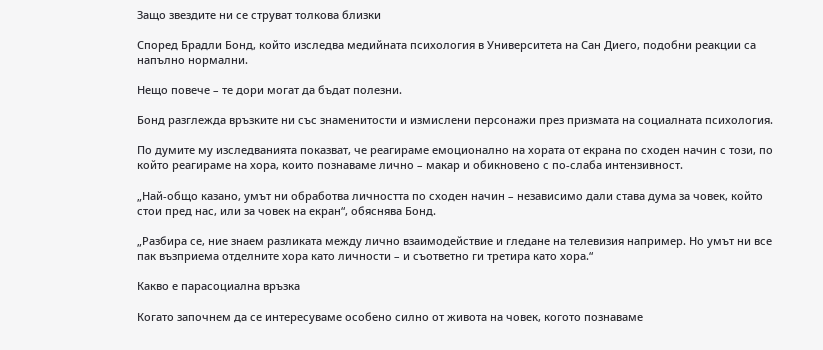Защо звездите ни се струват толкова близки

Според Брадли Бонд, който изследва медийната психология в Университета на Сан Диего, подобни реакции са напълно нормални.

Нещо повече – те дори могат да бъдат полезни.

Бонд разглежда връзките ни със знаменитости и измислени персонажи през призмата на социалната психология.

По думите му изследванията показват, че реагираме емоционално на хората от екрана по сходен начин с този, по който реагираме на хора, които познаваме лично – макар и обикновено с по-слаба интензивност.

„Най-общо казано, умът ни обработва личността по сходен начин – независимо дали става дума за човек, който стои пред нас, или за човек на екран“, обяснява Бонд.

„Разбира се, ние знаем разликата между лично взаимодействие и гледане на телевизия например. Но умът ни все пак възприема отделните хора като личности – и съответно ги третира като хора.“

Какво е парасоциална връзка

Когато започнем да се интересуваме особено силно от живота на човек, когото познаваме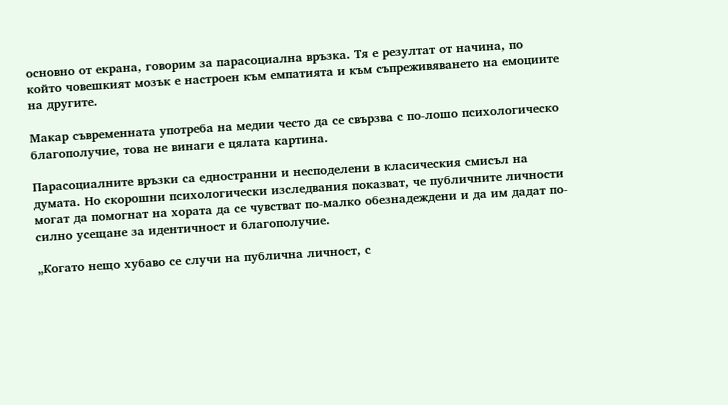основно от екрана, говорим за парасоциална връзка. Тя е резултат от начина, по който човешкият мозък е настроен към емпатията и към съпреживяването на емоциите на другите.

Макар съвременната употреба на медии често да се свързва с по-лошо психологическо благополучие, това не винаги е цялата картина.

Парасоциалните връзки са едностранни и несподелени в класическия смисъл на думата. Но скорошни психологически изследвания показват, че публичните личности могат да помогнат на хората да се чувстват по-малко обезнадеждени и да им дадат по-силно усещане за идентичност и благополучие.

„Когато нещо хубаво се случи на публична личност, с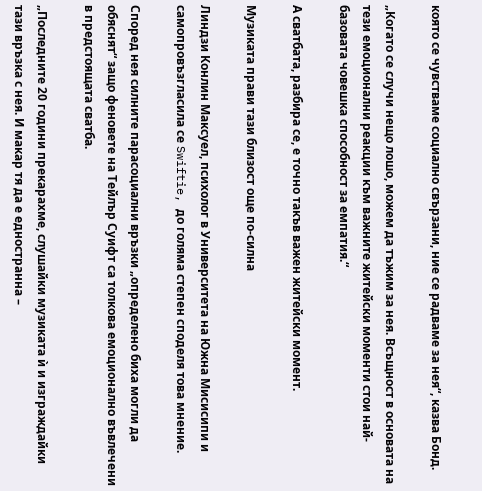която се чувстваме социално свързани, ние се радваме за нея“, казва Бонд.

„Когато се случи нещо лошо, можем да тъжим за нея. Всъщност в основата на тези емоционални реакции към важните житейски моменти стои най-базовата човешка способност за емпатия.“

А сватбата, разбира се, е точно такъв важен житейски момент.

Музиката прави тази близост още по-силна

Линдзи Конлин Максуел, психолог в Университета на Южна Мисисипи и самопровъзгласила се Swiftie, до голяма степен споделя това мнение.

Според нея силните парасоциални връзки „определено биха могли да обяснят“ защо феновете на Тейлър Суифт са толкова емоционално въвлечени в предстоящата сватба.

„Последните 20 години прекарахме, слушайки музиката ѝ и изграждайки тази връзка с нея. И макар тя да е едностранна –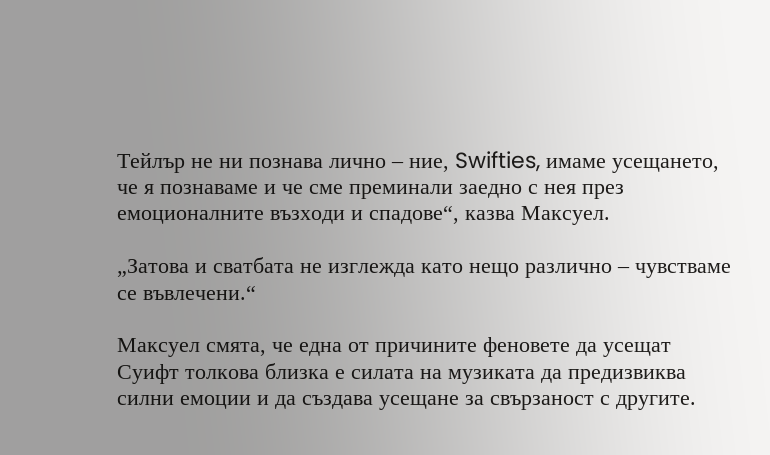Тейлър не ни познава лично – ние, Swifties, имаме усещането, че я познаваме и че сме преминали заедно с нея през емоционалните възходи и спадове“, казва Максуел.

„Затова и сватбата не изглежда като нещо различно – чувстваме се въвлечени.“

Максуел смята, че една от причините феновете да усещат Суифт толкова близка е силата на музиката да предизвиква силни емоции и да създава усещане за свързаност с другите.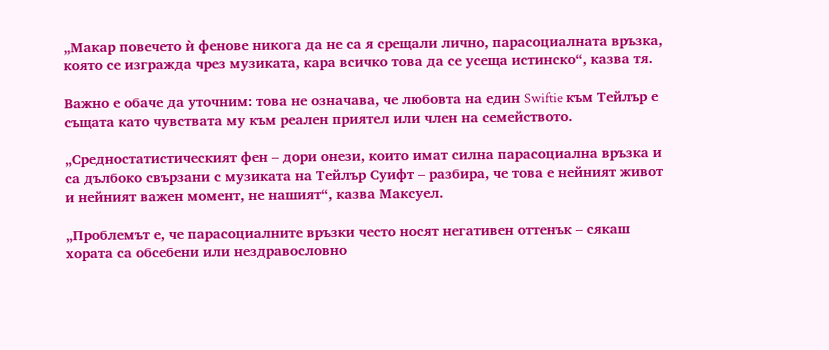„Макар повечето ѝ фенове никога да не са я срещали лично, парасоциалната връзка, която се изгражда чрез музиката, кара всичко това да се усеща истинско“, казва тя.

Важно е обаче да уточним: това не означава, че любовта на един Swiftie към Тейлър е същата като чувствата му към реален приятел или член на семейството.

„Средностатистическият фен – дори онези, които имат силна парасоциална връзка и са дълбоко свързани с музиката на Тейлър Суифт – разбира, че това е нейният живот и нейният важен момент, не нашият“, казва Максуел.

„Проблемът е, че парасоциалните връзки често носят негативен оттенък – сякаш хората са обсебени или нездравословно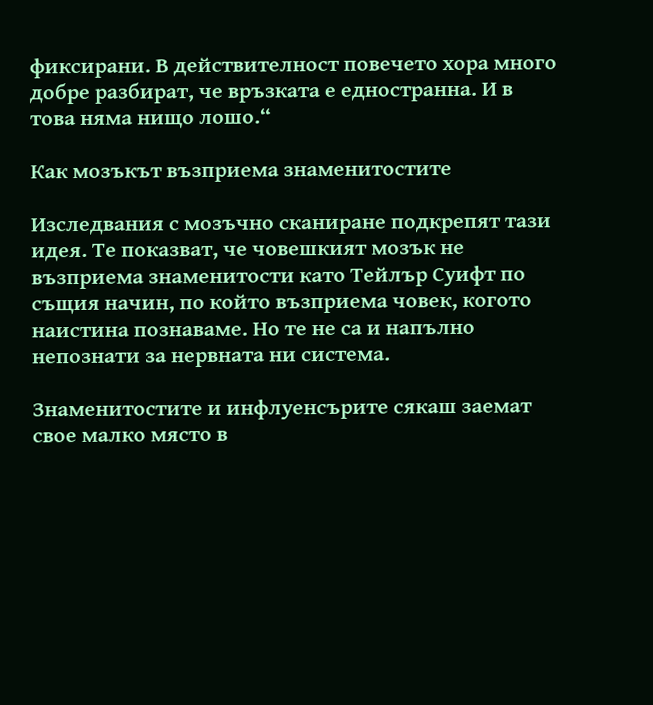фиксирани. В действителност повечето хора много добре разбират, че връзката е едностранна. И в това няма нищо лошо.“

Как мозъкът възприема знаменитостите

Изследвания с мозъчно сканиране подкрепят тази идея. Те показват, че човешкият мозък не възприема знаменитости като Тейлър Суифт по същия начин, по който възприема човек, когото наистина познаваме. Но те не са и напълно непознати за нервната ни система.

Знаменитостите и инфлуенсърите сякаш заемат свое малко място в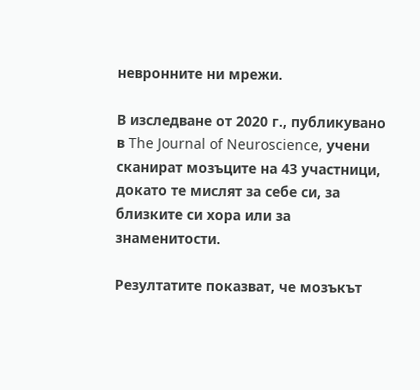невронните ни мрежи.

В изследване от 2020 г., публикувано в The Journal of Neuroscience, учени сканират мозъците на 43 участници, докато те мислят за себе си, за близките си хора или за знаменитости.

Резултатите показват, че мозъкът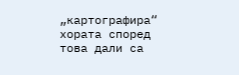„картографира“ хората според това дали са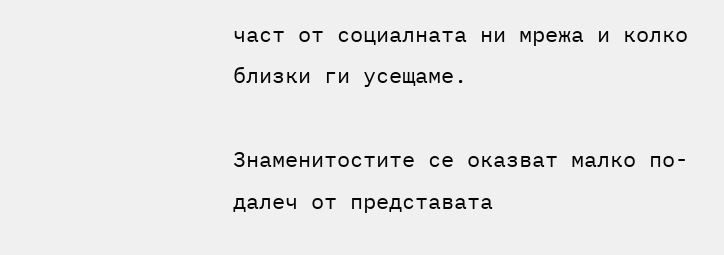част от социалната ни мрежа и колко близки ги усещаме.

Знаменитостите се оказват малко по-далеч от представата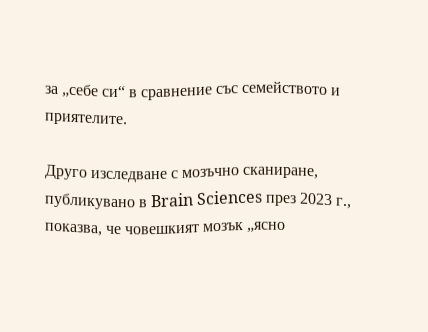за „себе си“ в сравнение със семейството и приятелите.

Друго изследване с мозъчно сканиране, публикувано в Brain Sciences през 2023 г., показва, че човешкият мозък „ясно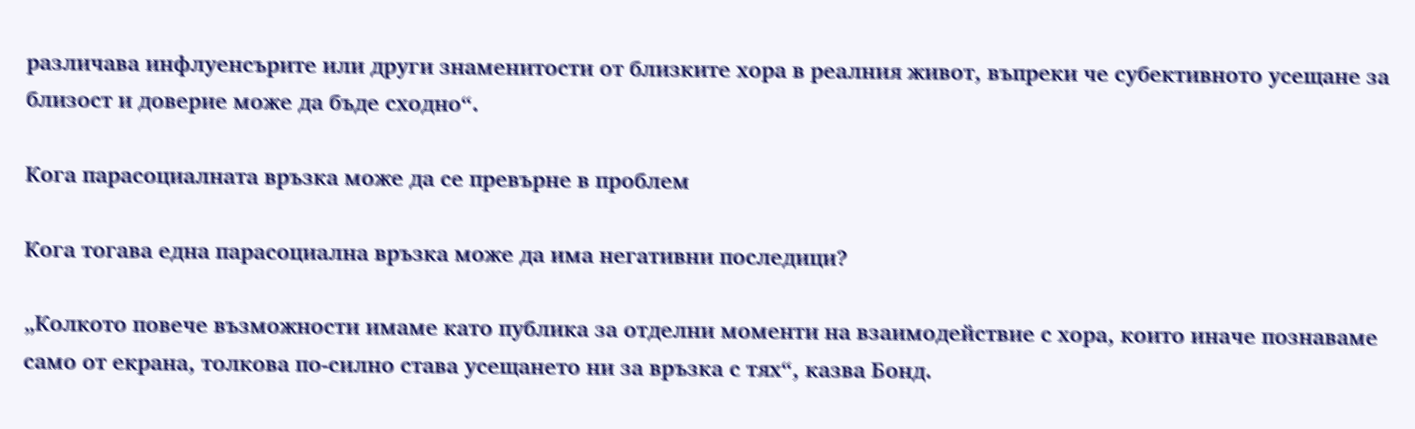различава инфлуенсърите или други знаменитости от близките хора в реалния живот, въпреки че субективното усещане за близост и доверие може да бъде сходно“.

Кога парасоциалната връзка може да се превърне в проблем

Кога тогава една парасоциална връзка може да има негативни последици?

„Колкото повече възможности имаме като публика за отделни моменти на взаимодействие с хора, които иначе познаваме само от екрана, толкова по-силно става усещането ни за връзка с тях“, казва Бонд.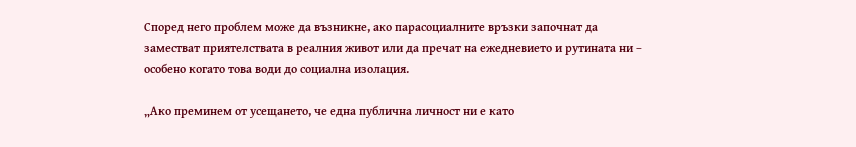Според него проблем може да възникне, ако парасоциалните връзки започнат да заместват приятелствата в реалния живот или да пречат на ежедневието и рутината ни – особено когато това води до социална изолация.

„Ако преминем от усещането, че една публична личност ни е като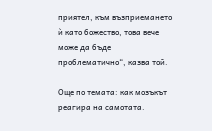приятел, към възприемането ѝ като божество, това вече може да бъде проблематично“, казва той.

Още по темата: как мозъкът реагира на самотата.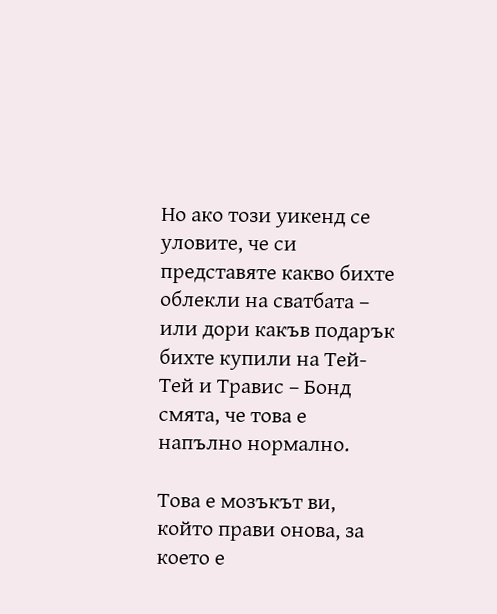Но ако този уикенд се уловите, че си представяте какво бихте облекли на сватбата – или дори какъв подарък бихте купили на Тей-Тей и Травис – Бонд смята, че това е напълно нормално.

Това е мозъкът ви, който прави онова, за което е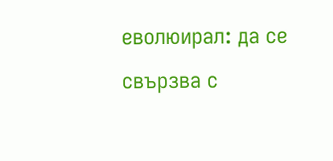еволюирал: да се свързва с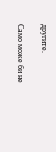другите.

Само може би не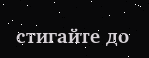стигайте до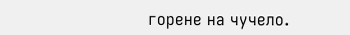горене на чучело.